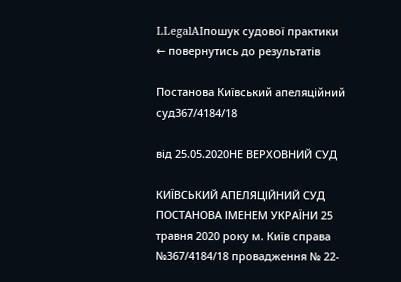LLegalAIпошук судової практики
← повернутись до результатів

Постанова Київський апеляційний суд367/4184/18

від 25.05.2020НЕ ВЕРХОВНИЙ СУД

КИЇВСЬКИЙ АПЕЛЯЦІЙНИЙ СУД ПОСТАНОВА ІМЕНЕМ УКРАЇНИ 25 травня 2020 року м. Київ справа №367/4184/18 провадження № 22-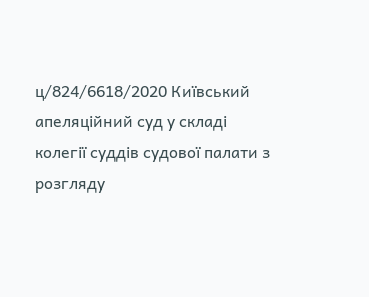ц/824/6618/2020 Київський апеляційний суд у складі колегії суддів судової палати з розгляду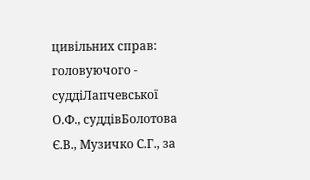цивільних справ: головуючого - суддіЛапчевської О.Ф., суддівБолотова Є.В., Музичко С.Г., за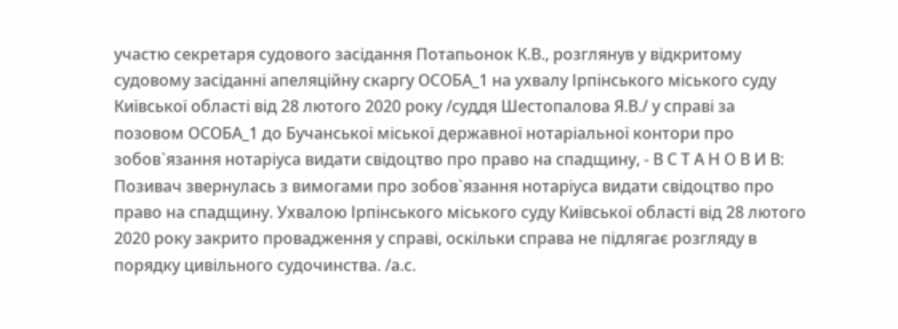участю секретаря судового засідання Потапьонок К.В., розглянув у відкритому судовому засіданні апеляційну скаргу ОСОБА_1 на ухвалу Ірпінського міського суду Київської області від 28 лютого 2020 року /суддя Шестопалова Я.В./ у справі за позовом ОСОБА_1 до Бучанської міської державної нотаріальної контори про зобов`язання нотаріуса видати свідоцтво про право на спадщину, - В С Т А Н О В И В: Позивач звернулась з вимогами про зобов`язання нотаріуса видати свідоцтво про право на спадщину. Ухвалою Ірпінського міського суду Київської області від 28 лютого 2020 року закрито провадження у справі, оскільки справа не підлягає розгляду в порядку цивільного судочинства. /а.с.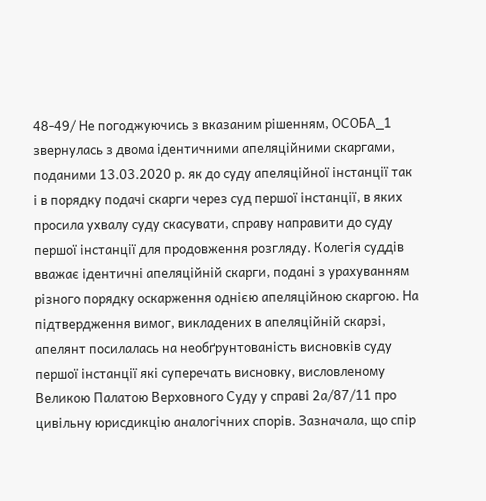48-49/ Не погоджуючись з вказаним рішенням, ОСОБА_1 звернулась з двома ідентичними апеляційними скаргами, поданими 13.03.2020 р. як до суду апеляційної інстанції так і в порядку подачі скарги через суд першої інстанції, в яких просила ухвалу суду скасувати, справу направити до суду першої інстанції для продовження розгляду. Колегія суддів вважає ідентичні апеляційній скарги, подані з урахуванням різного порядку оскарження однією апеляційною скаргою. На підтвердження вимог, викладених в апеляційній скарзі, апелянт посилалась на необґрунтованість висновків суду першої інстанції які суперечать висновку, висловленому Великою Палатою Верховного Суду у справі 2а/87/11 про цивільну юрисдикцію аналогічних спорів. Зазначала, що спір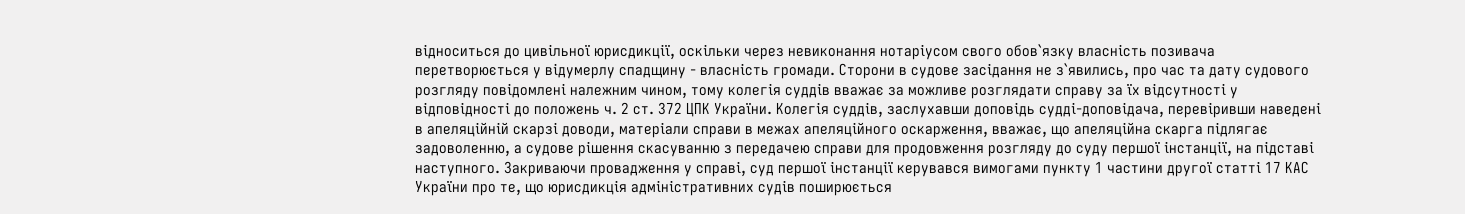відноситься до цивільної юрисдикції, оскільки через невиконання нотаріусом свого обов`язку власність позивача перетворюється у відумерлу спадщину - власність громади. Сторони в судове засідання не з`явились, про час та дату судового розгляду повідомлені належним чином, тому колегія суддів вважає за можливе розглядати справу за їх відсутності у відповідності до положень ч. 2 ст. 372 ЦПК України. Колегія суддів, заслухавши доповідь судді-доповідача, перевіривши наведені в апеляційній скарзі доводи, матеріали справи в межах апеляційного оскарження, вважає, що апеляційна скарга підлягає задоволенню, а судове рішення скасуванню з передачею справи для продовження розгляду до суду першої інстанції, на підставі наступного. Закриваючи провадження у справі, суд першої інстанції керувався вимогами пункту 1 частини другої статті 17 КАС України про те, що юрисдикція адміністративних судів поширюється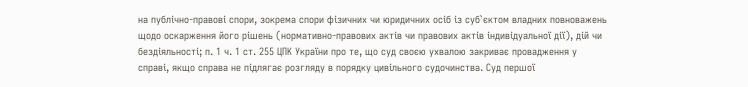на публічно-правові спори, зокрема спори фізичних чи юридичних осіб із суб`єктом владних повноважень щодо оскарження його рішень (нормативно-правових актів чи правових актів індивідуальної дії), дій чи бездіяльності; п. 1 ч. 1 ст. 255 ЦПК України про те, що суд своєю ухвалою закриває провадження у справі, якщо справа не підлягає розгляду в порядку цивільного судочинства. Суд першої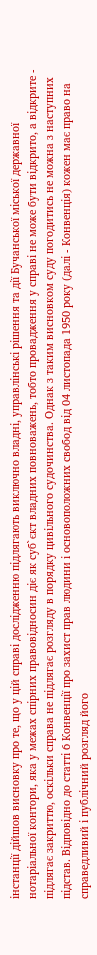інстанції дійшов висновку про те, що у цій справі дослідженню підлягають виключно владні, управлінські рішення та дії Бучанської міської державної нотаріальної контори, яка у межах спірних правовідносин діє як суб`єкт владних повноважень, тобто провадження у справі не може бути відкрито, а відкрите - підлягає закриттю, оскільки справа не підлягає розгляду в порядку цивільного судочинства. Однак з таким висновком суду погодитись не можна з наступних підстав. Відповідно до статті 6 Конвенції про захист прав людини і основоположних свобод від 04 листопада 1950 року (далі - Конвенція) кожен має право на справедливий і публічний розгляд його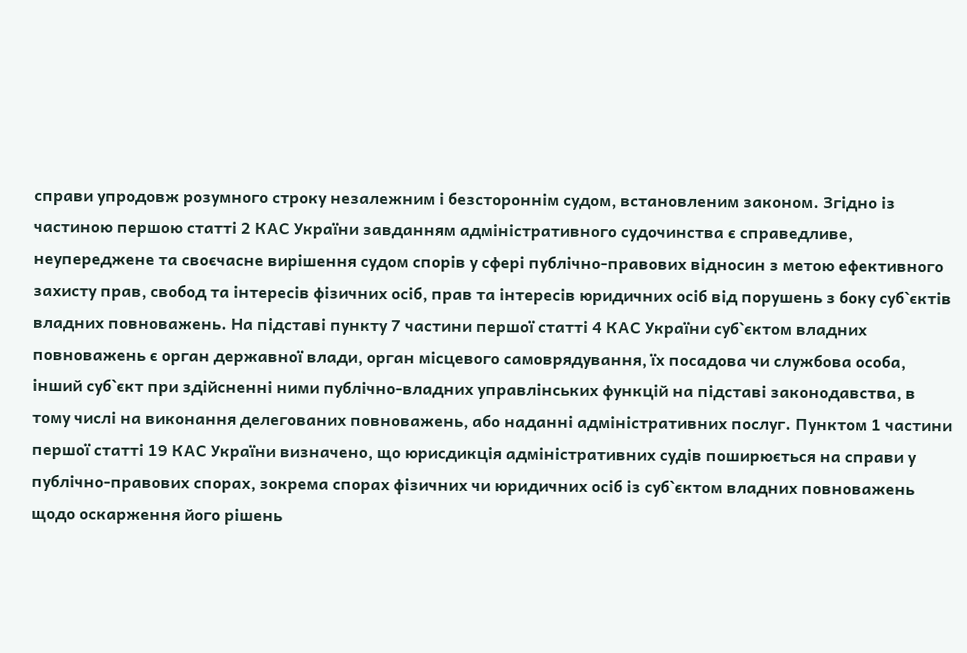справи упродовж розумного строку незалежним і безстороннім судом, встановленим законом. Згідно із частиною першою статті 2 КАС України завданням адміністративного судочинства є справедливе, неупереджене та своєчасне вирішення судом спорів у сфері публічно-правових відносин з метою ефективного захисту прав, свобод та інтересів фізичних осіб, прав та інтересів юридичних осіб від порушень з боку суб`єктів владних повноважень. На підставі пункту 7 частини першої статті 4 КАС України суб`єктом владних повноважень є орган державної влади, орган місцевого самоврядування, їх посадова чи службова особа, інший суб`єкт при здійсненні ними публічно-владних управлінських функцій на підставі законодавства, в тому числі на виконання делегованих повноважень, або наданні адміністративних послуг. Пунктом 1 частини першої статті 19 КАС України визначено, що юрисдикція адміністративних судів поширюється на справи у публічно-правових спорах, зокрема спорах фізичних чи юридичних осіб із суб`єктом владних повноважень щодо оскарження його рішень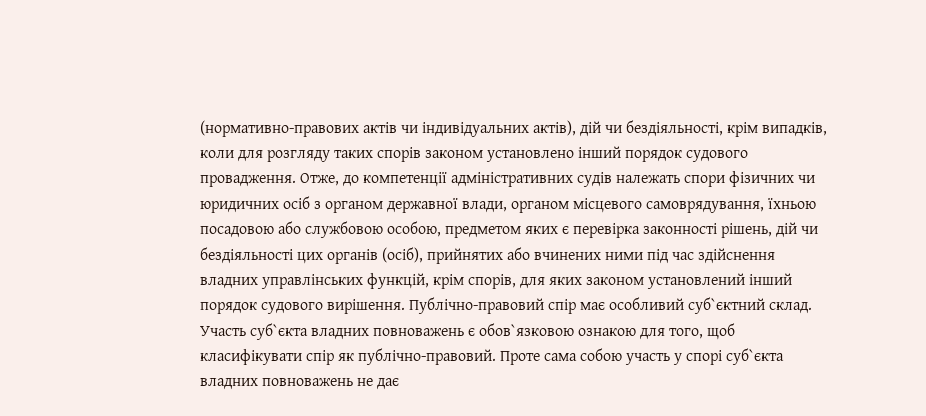(нормативно-правових актів чи індивідуальних актів), дій чи бездіяльності, крім випадків, коли для розгляду таких спорів законом установлено інший порядок судового провадження. Отже, до компетенції адміністративних судів належать спори фізичних чи юридичних осіб з органом державної влади, органом місцевого самоврядування, їхньою посадовою або службовою особою, предметом яких є перевірка законності рішень, дій чи бездіяльності цих органів (осіб), прийнятих або вчинених ними під час здійснення владних управлінських функцій, крім спорів, для яких законом установлений інший порядок судового вирішення. Публічно-правовий спір має особливий суб`єктний склад. Участь суб`єкта владних повноважень є обов`язковою ознакою для того, щоб класифікувати спір як публічно-правовий. Проте сама собою участь у спорі суб`єкта владних повноважень не дає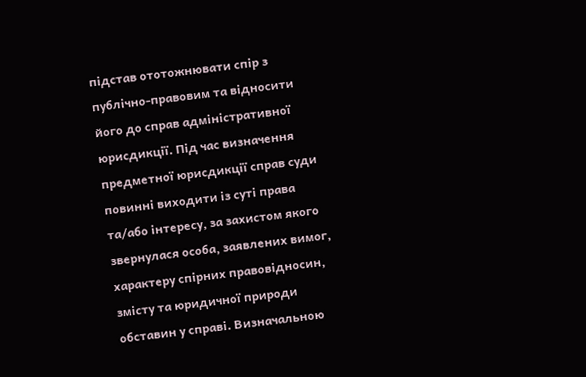підстав ототожнювати спір з публічно-правовим та відносити його до справ адміністративної юрисдикції. Під час визначення предметної юрисдикції справ суди повинні виходити із суті права та/або інтересу, за захистом якого звернулася особа, заявлених вимог, характеру спірних правовідносин, змісту та юридичної природи обставин у справі. Визначальною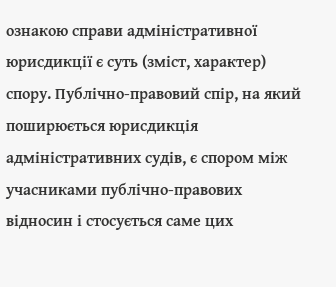ознакою справи адміністративної юрисдикції є суть (зміст, характер) спору. Публічно-правовий спір, на який поширюється юрисдикція адміністративних судів, є спором між учасниками публічно-правових відносин і стосується саме цих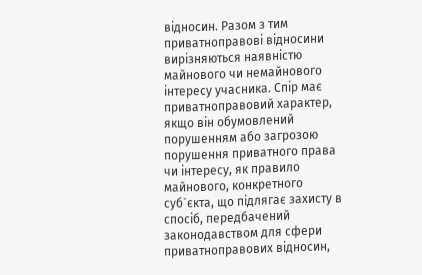відносин. Разом з тим приватноправові відносини вирізняються наявністю майнового чи немайнового інтересу учасника. Спір має приватноправовий характер, якщо він обумовлений порушенням або загрозою порушення приватного права чи інтересу, як правило майнового, конкретного суб`єкта, що підлягає захисту в спосіб, передбачений законодавством для сфери приватноправових відносин,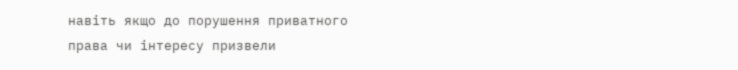навіть якщо до порушення приватного права чи інтересу призвели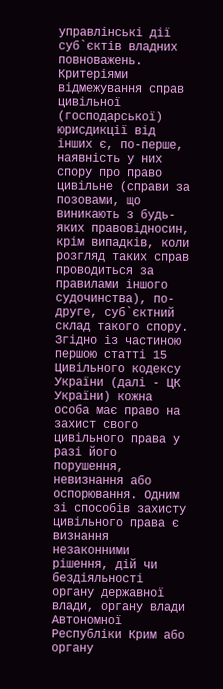управлінські дії суб`єктів владних повноважень. Критеріями відмежування справ цивільної (господарської) юрисдикції від інших є, по-перше, наявність у них спору про право цивільне (справи за позовами, що виникають з будь-яких правовідносин, крім випадків, коли розгляд таких справ проводиться за правилами іншого судочинства), по-друге, суб`єктний склад такого спору. Згідно із частиною першою статті 15 Цивільного кодексу України (далі - ЦК України) кожна особа має право на захист свого цивільного права у разі його порушення, невизнання або оспорювання. Одним зі способів захисту цивільного права є визнання незаконними рішення, дій чи бездіяльності органу державної влади, органу влади Автономної Республіки Крим або органу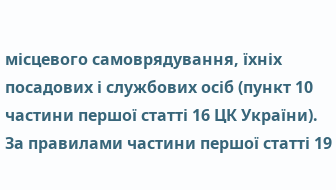місцевого самоврядування, їхніх посадових і службових осіб (пункт 10 частини першої статті 16 ЦК України). За правилами частини першої статті 19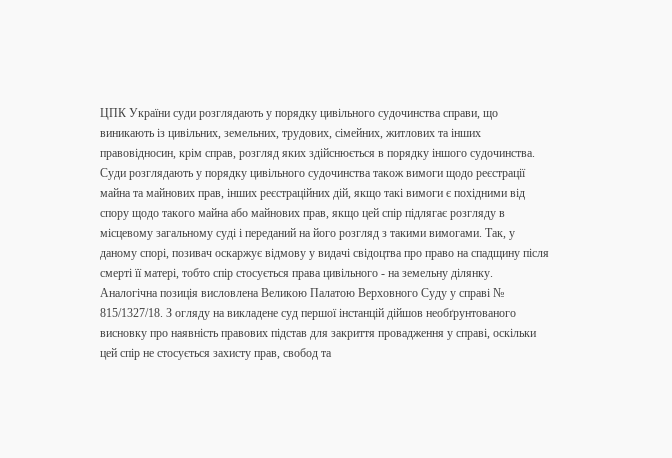ЦПК України суди розглядають у порядку цивільного судочинства справи, що виникають із цивільних, земельних, трудових, сімейних, житлових та інших правовідносин, крім справ, розгляд яких здійснюється в порядку іншого судочинства. Суди розглядають у порядку цивільного судочинства також вимоги щодо реєстрації майна та майнових прав, інших реєстраційних дій, якщо такі вимоги є похідними від спору щодо такого майна або майнових прав, якщо цей спір підлягає розгляду в місцевому загальному суді і переданий на його розгляд з такими вимогами. Так, у даному спорі, позивач оскаржує відмову у видачі свідоцтва про право на спадщину після смерті її матері, тобто спір стосується права цивільного - на земельну ділянку. Аналогічна позиція висловлена Великою Палатою Верховного Суду у справі № 815/1327/18. З огляду на викладене суд першої інстанцій дійшов необґрунтованого висновку про наявність правових підстав для закриття провадження у справі, оскільки цей спір не стосується захисту прав, свобод та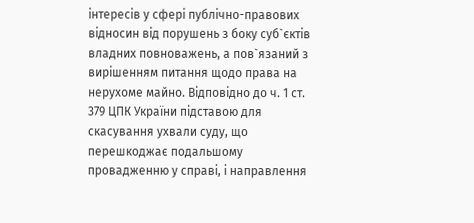інтересів у сфері публічно-правових відносин від порушень з боку суб`єктів владних повноважень, а пов`язаний з вирішенням питання щодо права на нерухоме майно. Відповідно до ч. 1 ст. 379 ЦПК України підставою для скасування ухвали суду, що перешкоджає подальшому провадженню у справі, і направлення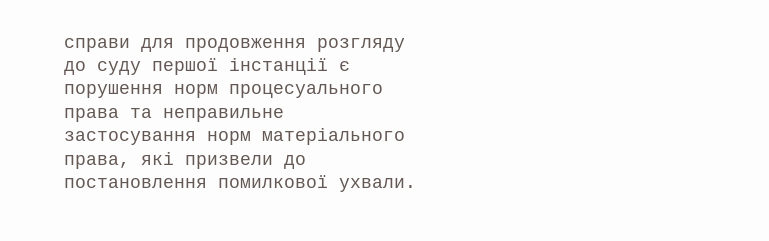справи для продовження розгляду до суду першої інстанції є порушення норм процесуального права та неправильне застосування норм матеріального права, які призвели до постановлення помилкової ухвали.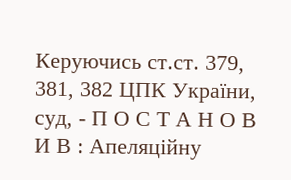Керуючись ст.ст. 379, 381, 382 ЦПК України, суд, - П О С Т А Н О В И В : Апеляційну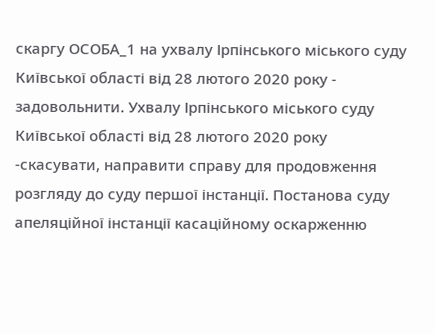скаргу ОСОБА_1 на ухвалу Ірпінського міського суду Київської області від 28 лютого 2020 року - задовольнити. Ухвалу Ірпінського міського суду Київської області від 28 лютого 2020 року -скасувати, направити справу для продовження розгляду до суду першої інстанції. Постанова суду апеляційної інстанції касаційному оскарженню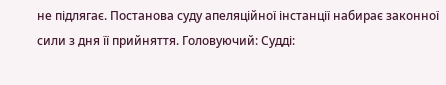не підлягає. Постанова суду апеляційної інстанції набирає законної сили з дня її прийняття. Головуючий: Судді: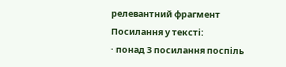релевантний фрагмент
Посилання у тексті:
· понад 3 посилання поспіль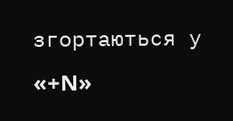згортаються у «+N»